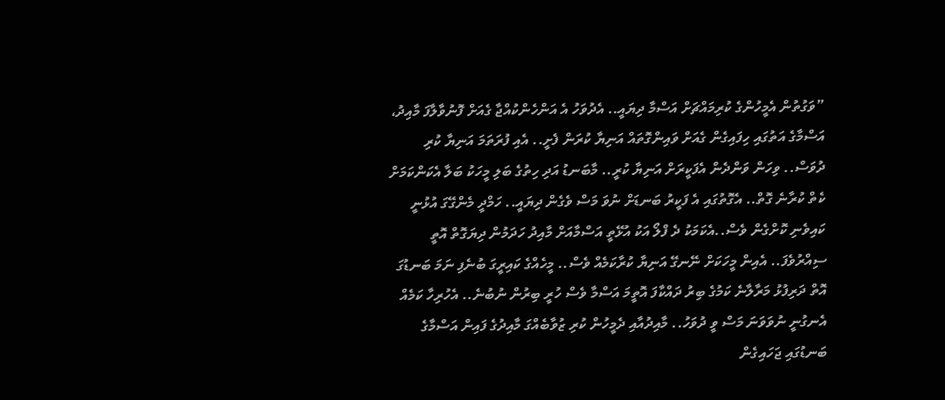”ވަގުތުން އެމީހުންގެ ކުރިމައްޗަށް އަސްމާ ދިޔައީ.. އެދުވަހު އެ އަންހެންކުއްޖާ ގެއަށް ފޮނުވާލާފަ މާއިދު، އަސްމާގެ އަތުގައި ހިފައިގެން ގެއަށް ވައިންގޮތައް އަނިޔާ ކުރަން ފެށީ.. އެއި ފުރަތަމަ އަނިޔާ ކުރި ދުވަސް.. ވިހަން ވަންދެން އެފަކީރަށް އަނިޔާ ކުރީ.. މާބަނޑު އަދި ހިތުގެ ބަލި މީހަކު ބަލާ އެކަންކަމަށް ކެތް ކުރާނެ ގޮތް.. އެގޮތުގައި އެ ފަކީރު ބަނޑަށް ނުވަ މަސް ވެގެން ދިޔައީ.. ހަމްދީ މެންގޭގަ އުޅުނީ ކައިވެނި ކޮށްގެން ވެސް..އެކަމަކު ދެ ފްލޯ އަކު އުޅޭތީ އަސްމާއަށް މާއިދު ހަދަމުން ދިޔަގޮތް އޮތީ ސިއްރުވެފަ.. އެއިން މީހަކަށް ނޭނގޭ އަނިޔާ ކުރާކަމެއް ވެސް.. މީހެއްގެ ކައިރީގަ ބުނެފި ނަމަ ބަނޑުގަ އޮތް ދަރިފުޅު މަރާލާނެ ކަމުގެ ބިރު ދައްކާފަ އޮތީމަ އަސްމާ ވެސް ހުރީ ބިރުން ނުބުނެ.. އެހުރިހާ ކަމެއް އެނގުނީ ނުވަވަނަ މަސް ވީ ދުވަހު.. މާއިދުއާއި ދެމީހުން ކުރި ޒުވާބެއްގަ މާއިދުގެ ފައިން އަސްމާގެ ބަނޑުގައި ޖަހައިގެން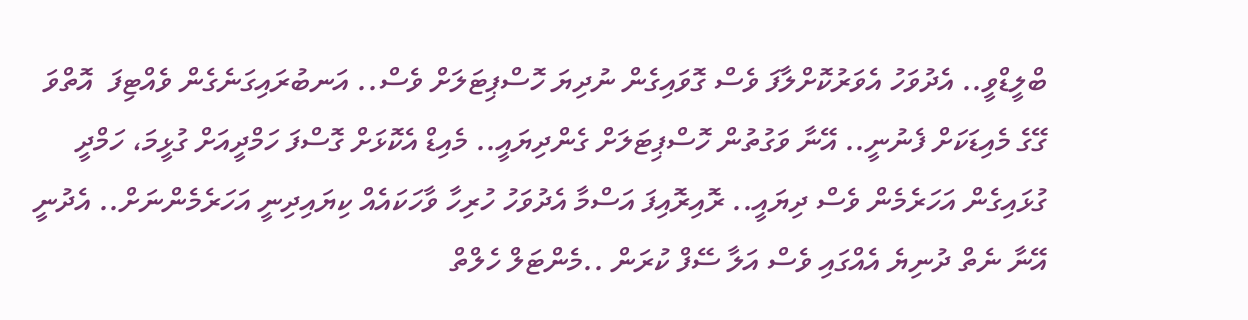ބްލީޑްވީ.. އެދުވަހު އެވަރުކޮށްލާފަ ވެސް ގޮވައިގެން ނުދިޔަ ހޮސްޕިޓަލަށް ވެސް.. އަނބުރައިގަނެގެން ވެއްޓިފަ  އޮތްވަ ގޭގެ މެއިޑަކަށް ފެނުނީ.. އޭނާ ވަގުތުން ހޮސްޕިޓަލަށް ގެންދިޔައީ.. މެއިޑް އެކޮޅަށް ގޮސްފަ ހަމްދީއަށް ގުޅީމަ، ހަމްދީ ގުޅައިގެން އަހަރެމެން ވެސް ދިޔައީ.. ރޮއިރޮއިފަ އަސްމާ އެދުވަހު ހުރިހާ ވާހަކައެއް ކިޔައިދިނީ އަހަރެމެންނަށް.. އެދުނީ އޭނާ ނެތް ދުނިޔެ އެއްގައި ވެސް އަލާ ސޭފް ކުރަން ..މެންޓަލް ހެލްތް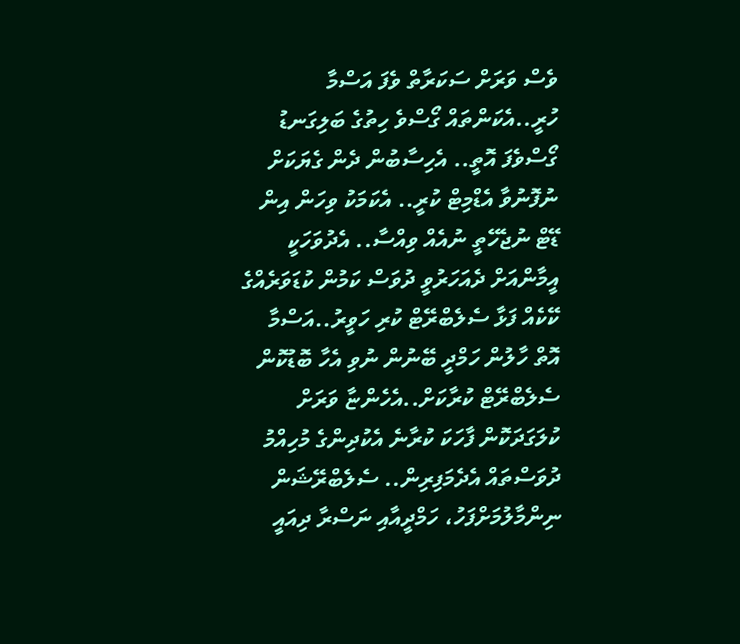ވެސް ވަރަށް ސަކަރާތް ވެފަ އަސްމާ ހުރީ..އެކަންތައް ގޯސްވެ ހިތުގެ ބަލިގަނޑު ގޯސްވެފަ އޮތީ.. އެހިސާބުން ދެން ގެޔަކަށް ނުފޮނުވާ އެޑްމިޓް ކުރީ.. އެކަމަކު ވިހަން އިން ޑޭޓް ނުޖެހޭތީ ނުއެއް ވިއްސާ.. އެދުވަހަކީ އީމާންއަށް ދެއަހަރުވީ ދުވަސް ކަމުން ކުޑަވަރެއްގެ ކޭކެއް ފަޅާ ސެލެބްރޭޓް ކުރި ހަވީރު..އަސްމާ އޮތް ހާލުން ހަމްދީ ބޭނުން ނުވި އެހާ ބޮޑުކޮން ސެލެބްރޭޓް ކުރާކަށް..އެހެންޏާ ވަރަށް ކުލަގަދަކޮން ފާހަކަ ކުރާނެ އެކުދިންގެ މުހިއްމު ދުވަސްތައް އެދެމަފިރިން.. ސެލެބްރޭޝަން ނިންމާލުމަށްފަހު، ހަމްދީއާއި ނަސްރާ ދިއައީ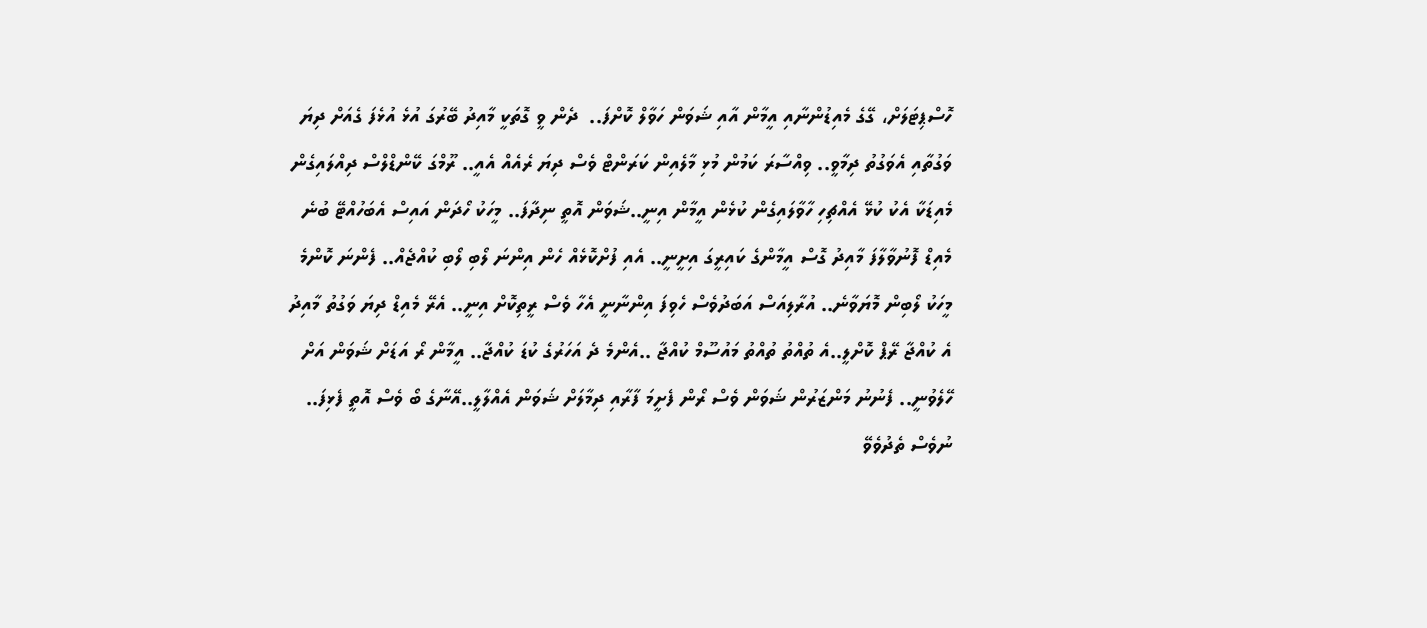ހޮސްޕިޓަލަށް، ގޭގެ މެއިޑުންނާއި އީމާން އާއި ޝަވަން ހަވާލް ކޮށްފަ..  ދެން ވީ ގޮތަކީ މާއިދު ބޭރުގަ އުޅެ އުޅެފަ ގެއަށް ދިޔަ ވަގުތާއި އެވަގުތު ދިމާވީ.. ވިއްސާރަ ކަމުން މުޅި މާލެއިން ކަރަންޓް ވެސް ދިޔަ ރެއެއް އެއީ.. ރޫމްގަ ކޭންޑްލްސް ދިއްލައިގެން މެއިޑަކާ އެކު ކުޅޭ އެއްޗިހި ހާވާލައިގެން ކުޅެން އީމާން އިނީ..ޝަވަން އޮތީ ނިދާފަ.. މީހަކު ހޯދަން އައިސް އެބަހުއްޓޭ ބުނެ މެއިޑް ފޮނުވާލާފަ މާއިދު ގޮސް އީމާންގެ ކައިރީގަ އިށީނީ.. އެއި ފުށްކޮޅެއް ހެން އިންނަ ލޯބި ލޯބި ކުއްޖެއް.. ފެންނަ ކޮންމެ މީހަކު ލޯބިން މޮޔަވާނެ.. އުރާލިއަސް އަބަދުވެސް ހެވިފަ އިންނާނީ އެހާ ވެސް ރީތިކޮށް އިނީ.. އެރޭ މެއިޑް ދިޔަ ވަގުތު މާއިދު އެ ކުއްޖާ ރޭޕް ކޮށްލީ..އެ ތުއްތު ތުއްތު މައުސޫމް ކުއްޖާ ..އެންމެ ދެ އަހަރުގެ ކުޑަ ކުއްޖާ.. އީމާން ރޯ އަޑަށް ޝަވަން އަށް ހޭލެވުނީ.. ފެނުނު މަންޒަރުން ޝަވަން ވެސް ރޯން ފެށީމަ ފާރާއި ދިމާލަށް ޝަވަން އެއްލާލީ..އޭނާގެ ބޯ ވެސް އޮތީ ފެޅިފަ.. ނުވެސް ތެދުވެވޭ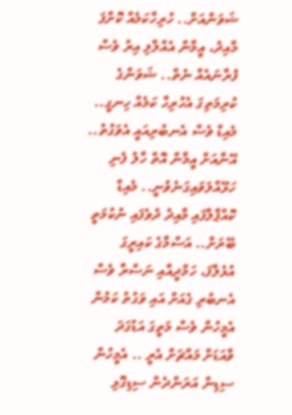ޝަވަންއަށް.. ހުރިހާކަމެއް ކޮށްފަ މާއިދު، އީމާން އެއްލާލި އިރު ވެސް ފުރާނައެއް ނެތް.. ޝަވަންގެ ކުރިމަތިގަ އެހުރިހާ ކަމެއް ހިނގީ.. މެއިޑް ވެސް އެނބުރިއައީ އެވަގުތު.. އޭނާއަށް އީމާން އޮތް ހާލު ފެނި ހަޅޭއްލަވައިގަނެވުނީ.. މެއިޑް ކޮއްޕާލާފައި މާއިދު ދުވެފައި ނުކުމަތީ ބޭރަށް.. އަސްމާގެ ކައިރީގަ އުޅެލާފަ، ހަމްދީއާއި ނަސްރާ ވެސް އެނބުރި ގެއަށް އައި ވަގުތު ކަމުން އެމީހުން ވެސް މަތީގަ އަޑުގަދަ ވާއަޑަށް މައްޗަށް އެރީ .. އެމީހުން ސިޑިން އަރަންދެން ސިޑިގޮޅި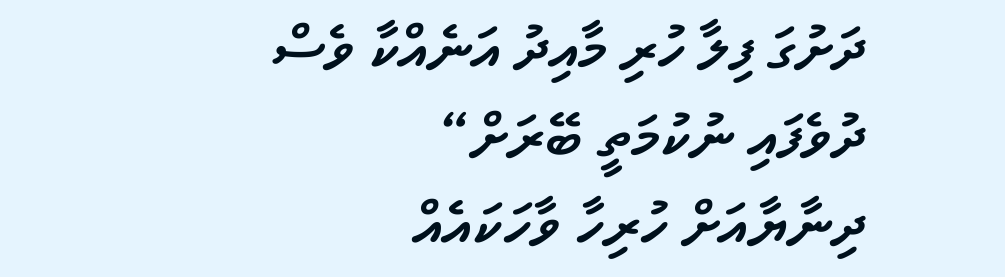ދަށުގަ ފިލާ ހުރި މާއިދު އަނެއްކާ ވެސް ދުވެފައި ނުކުމަތީ ބޭރަށް“ ދިނާޔާއަށް ހުރިހާ ވާހަކައެއް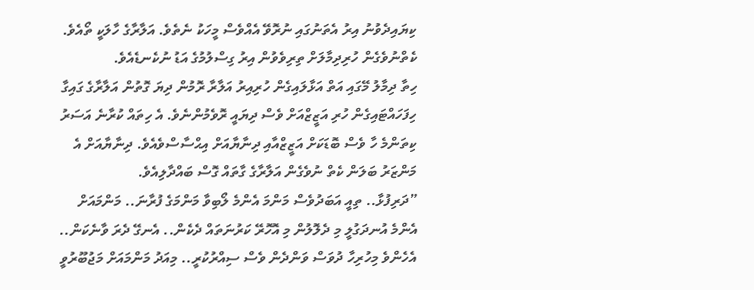ކިޔައިދެވުނު އިރު އެތަނުގައި ނުރޮވޭ އެއްވެސް މީހަކު ނެތެވެ. އަލާރާގެ ހާލަކީ ތޯއެވެ. ކެތްނުވެގެން ހުރިދިމާލަށް ތިރިވެވުން އިރު ގިސްލުމުގެ އަޑު ނުކެނޑެއެވެ.
ހިތާ ދިމާލު މޭގައި އަތް އަޅާލައިގެން ހުރިއިރު އަލާރާ ރޮމުން ދިޔަ ގޮތުން އަލާރާގެ ގައިގާ ހިފަހައްޓައިގެން ހުރި އަޒީޒްއަށް ވެސް ދިޔައީ ރޮވެމުންނެވެ. އެ ހިތައް ކުރާނެ އަސަރު ކިތަންމެ ހާ ވެސް ބޮޑަކަށް އަޒީޒްއާއި ދިނާޔާއަށް އިޙްސާސްވެއެވެ. ދިނާޔާއަށް އެ މަންޒަރު ބަލަން ކެތް ނުވެގެން އަލާރާގެ ގާތައް ގޮސް ބައްދާލިއެވެ.
”ދަރިފުޅާ.. ތިއީ އަބަދުވެސް މަންމަ އެންމެ ލޯބިވާ މަންމަގެ ފުރާނަ.. މަންމައަށް އެންމެ އުނދަގުލީ މި ދެލޮލުން މި އޮހޮރޭ ކަރުނަތައް ދެކެން.. އެނގޭ ދެރަ ވާނެކަން.. އެހެންވެ މިހުރިހާ ދުވަސް ވަންދެން ވެސް ސިއްރުކުރީ.. މިއަދު މަންމައަށް މަޖުބޫރުވީ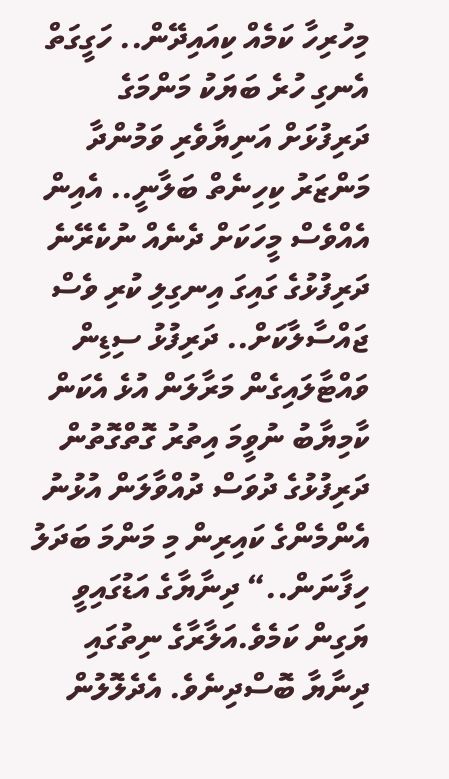މިހުރިހާ ކަމެއް ކިއައިދޭން.. ހަގީގަތް އެނގި ހުރެ ބަޔަކު މަންމަގެ ދަރިފުޅަށް އަނިޔާވެރި ވަމުންދާ މަންޒަރު ކިހިނެތް ބަލާނީ.. އެއިން އެއްވެސް މީހަކަށް ދެނެއް ނުކެރޭނެ ދަރިފުޅުގެ ގައިގަ އިނގިލި ކުރި ވެސް ޖައްސާލާކަށް.. ދަރިފުޅު ސިޑިން ވައްޓާލައިގެން މަރާލަން އުޅެ އެކަން ކާމިޔާބު ނުވީމަ އިތުރު ގޮތްގޮތުން ދަރިފުޅުގެ ދުވަސް ދުއްވާލަން އުޅުނު އެންމެންގެ ކައިރިން މި މަންމަ ބަދަލު ހިފާނަން..“ ދިނާޔާގެ އަޑުގައިވީ  ޔަގިން ކަމެވެ.އަލާރާގެ ނިތުގައި ދިނާޔާ ބޮސްދިނެވެ. އެދެލޮލުން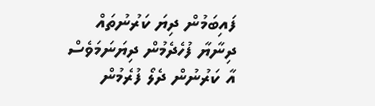ފައިބަމުން ދިޔަ ކަރުނުތައް ދިނާޔާ ފުހެދެމުން ދިޔަނަމަވެސް އާ ކަރުނުން ދެލޯ ފުރެމުން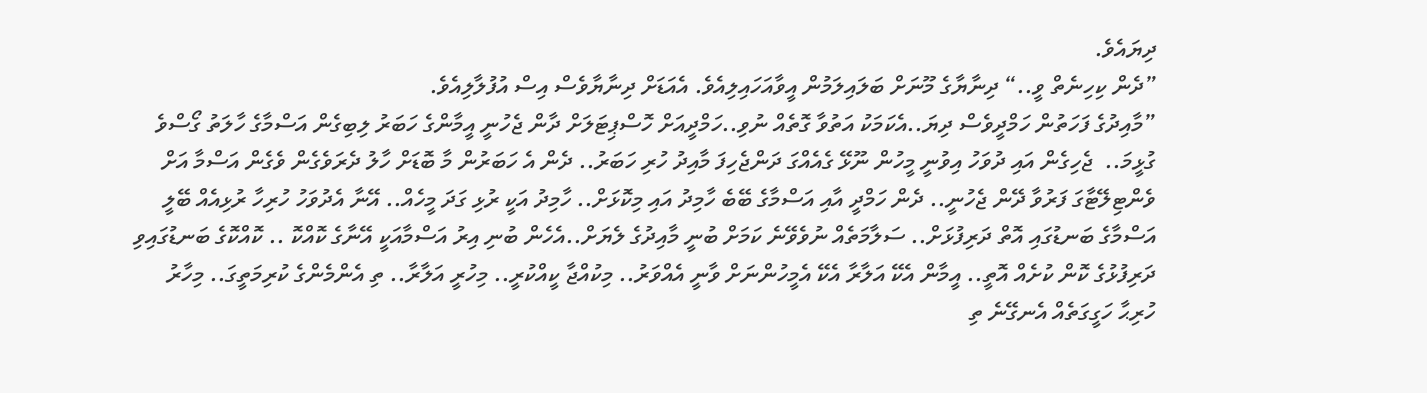ދިޔައެވެ.
”ދެން ކިހިނެތް ވީ..“ ދިނާޔާގެ މޫނަށް ބަލައިލަމުން އީވާއަހައިލިއެވެ. އެއަޑަށް ދިނާޔާވެސް އިސް އުފުލާލިއެވެ.
”މާއިދުގެ ފަހަތުން ހަމްދީވެސް ދިޔަ..އެކަމަކު އަތުވާ ގޮތެއް ނުވި..ހަމްދީއަށް ހޮސްޕިޓަލަށް ދާން ޖެހުނީ އީމާންގެ ހަބަރު ލިބިގެން އަސްމާގެ ހާލަތު ގޯސްވެ ގުޅީމަ..  ޖެހިގެން އައި ދުވަހު އިވުނީ މީހުން ނޫޅޭ ގެއެއްގަ ދަންޖެހިފަ މާއިދު ހުރި ހަބަރު.. ދެން އެ ހަބަރުން މާ ބޮޑަށް ހާލު ދެރަވެގެން ވެގެން އަސްމާ އަށް ވެންޓިލޭޓާގަ ފަރުވާ ދޭން ޖެހުނީ.. ދެން ހަމްދީ އާއި އަސްމާގެ ބޭބެ ހާމިދު އައި މިކޮޅަށް.. ހާމިދު އަކީ ރުޅި ގަދަ މީހެއް.. އޭނާ އެދުވަހު ހުރިހާ ރުޅިއެއް ބޭލީ އަސްމާގެ ބަނޑުގައި އޮތް ދަރިފުޅަށް.. ސަލާމަތެއް ނުވެވޭނެ ކަމަށް ބުނީ މާއިދުގެ ލެޔަށް..އެހެން ބުނި އިރު އަސްމާއަކީ އޭނާގެ ކޮއްކޮ .. ކޮއްކޮގެ ބަނޑުގައިވި ދަރިފުޅުގެ ކޮން ކުށެއް އޮތީ.. އީމާން އެކޭ އަލާރާ އެކޭ އެމީހުންނަށް ވާނީ އެއްވަރު.. މިކުއްޖާ ކީއްކުރީ.. މިހުރީ އަލާރާ.. ތި އެންމެންގެ ކުރިމަތީގަ.. މިހާރު ހުރިޙާ ހަގީގަތެއް އެނގޭނެ ތި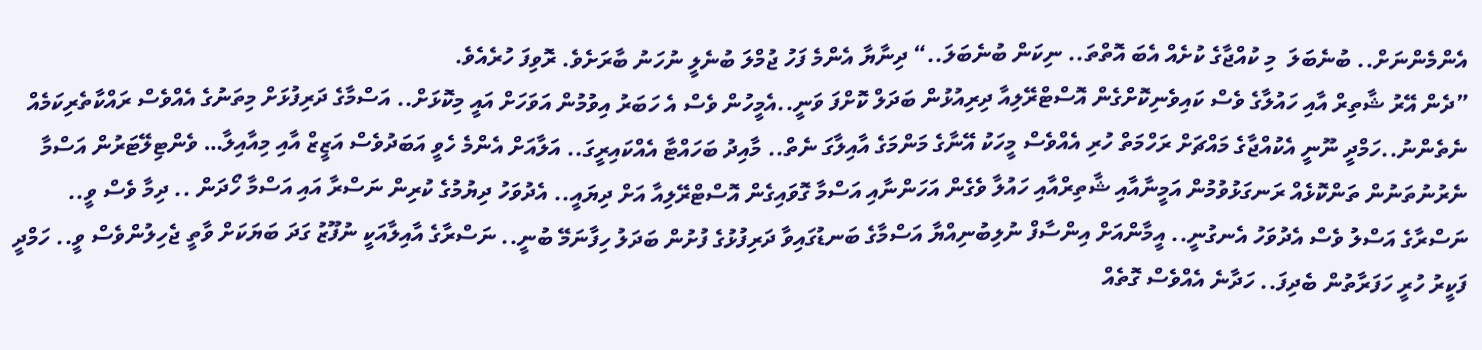އެންމެންނަށް.. ބުނެބަލަ  މި ކުއްޖާގެ ކުށެއް އެބަ އޮތްތަ.. ނިކަން ބުނެބަލަ..“ ދިނާޔާ އެންމެ ފަހު ޖުމްލަ ބުނެލީ ނުހަނު ބާރަށެވެ. ރޮވިފަ ހުރެއެވެ.
”ދެން އޭރު ޝާތިރް އާއި ހައުލާގެ ވެސް ކައިވެނިކޮށްގެން އޮސްޓްރޭލިއާ ދިރިއުޅުން ބަދަލް ކޮށްފަ ވަނީ..އެމީހުން ވެސް އެ ހަބަރު އިވުމުން އަވަހަށް އައީ މިކޮޅަށް.. އަސްމާގެ ދަރިފުޅަށް މިތަނުގެ އެއްވެސް ރައްކާތެރިކަމެއް ނެތެންނު..ހަމްދީ ނޫނީ އެކުއްޖާގެ މައްޗަށް ރަހްމަތް ހުރި އެއްވެސް މީހަކު އޭނާގެ މަންމަގެ އާއިލާގަ ނެތް.. މާއިދު ބަހައްޓާ އެއްކައިރީގަ.. އަލާއަށް އެންމެ ހެވީ އަބަދުވެސް އަޒީޒް އާއި މިއާއިލާ… ވެންޓިލޭޓަރުން އަސްމާ ނެރުނުތަނުން ތަންކޮޅެއް ރަނގަޅުވުމުން އަމީނާއާއި ޝާތިރްއާއި ހައުލާ ވެގެން އަހަންނާއި އަސްމާ ގޮވައިގެން އޮސްޓްރޭލިއާ އަށް ދިޔައީ.. އެދުވަހު ދިޔުމުގެ ކުރިން ނަސްރާ އައި އަސްމާ ހޯދަން .. ދިމާ ވެސް ވީ.. ނަސްރާގެ އަސްލު ވެސް އެދުވަހު އެނގުނީ.. އީމާންއަށް އިންސާފް ނުލިބުނިއްޔާ އަސްމާގެ ބަނޑުގައިވާ ދަރިފުޅުގެ ފުށުން ބަދަލު ހިފާނަމޭ ބުނީ.. ނަސްރާގެ އާއިލާއަކީ ނުފޫޒު ގަދަ ބަޔަކަށް ވާތީ ޖެހިލުންވެސް ވީ.. ހަމްދީ ފަކީރު ހުރީ ހަފަރާތުން ބެދިފަ.. ހަދާނެ އެއްވެސް ގޮތެއް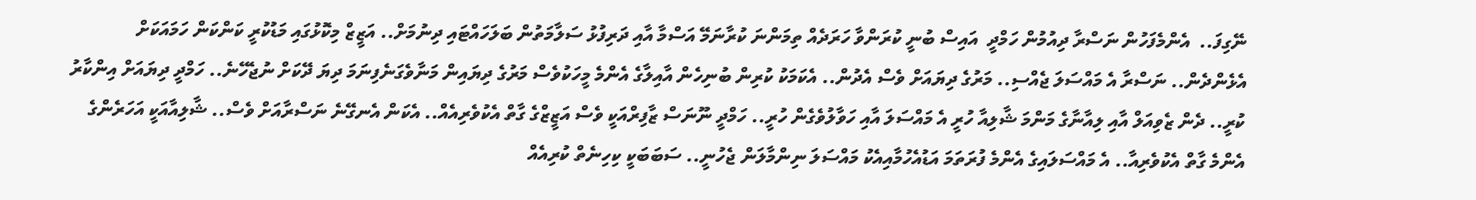ނޭގިފަ..  އެންމެފަހުން ނަސްރާ ދިއުމުން ހަމްދީ  އައިސް ބުނީ ކުރަންވާ ހަރަދެއް ތިމަންނަ ކުރާނަމޭ އަސްމާ އާއި ދަރިފުޅު ސަލާމަތުން ބަލަހައްޓައި ދިނުމަށް.. އަޒީޒް މިކޮޅުގައި މަޑުކުރީ ކަންކަން ހަމައަކަށް އެޅެންދެން.. ނަސްރާ އެ މައްސަލަ ޖެއްސި.. މަރުގެ ދިޔައަށް ވެސް އެދުން.. އެކަމަކު ކުރިން ބުނިހެން އާއިލާގެ އެންމެ މީހަކުވެސް މަރުގެ ދިޔައިން މަނާވެގަނެފިނަމަ ދިޔަ ދޭކަށް ނުޖެހޭނެ.. ހަމްދީ ދިޔައަށް އިންކާރު ކުރީ.. ދެން ޒެވިއަލް އާއި ލިއާނާގެ މަންމަ ޝާލިއާ ހުރީ އެ މައްސަލަ އާއި ހަވާލުވެގެން ހުރީ.. ހަމްދީ ނޫނަސް ޒާފިރްއަކީ ވެސް އަޒީޒްގެ ގާތް އެކުވެރިއެއް.. އެކަން އެނގޭނެ ނަސްރާއަށް ވެސް.. ޝާލިއާއަކީ އަހަރެންގެ އެންމެ ގާތް އެކުވެރިއާ.. އެ މައްސަލައިގެ އެންމެ ފުރަތަމަ އަޑުއެހުމާއިއެކު މައްސަލަ ނިންމާލަން ޖެހުނީ.. ސަބަބަކީ ކިހިނެތް ކުރިއެއް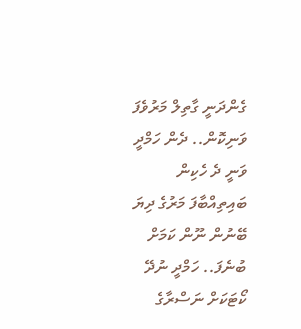ގެންދަނީ ގާތިލް މަރުވެފަ ވަނިކޮން.. ދެން ހަމްދީ ވަނީ ދެ ހެކިން ބައިތިއްބާފަ މަރުގެ ދިޔަ ބޭނުން ނޫން ކަމަށް ބުނެފަ.. ހަމްދީ ނުދޭ ކޯޓަކަށް ނަސްރާގެ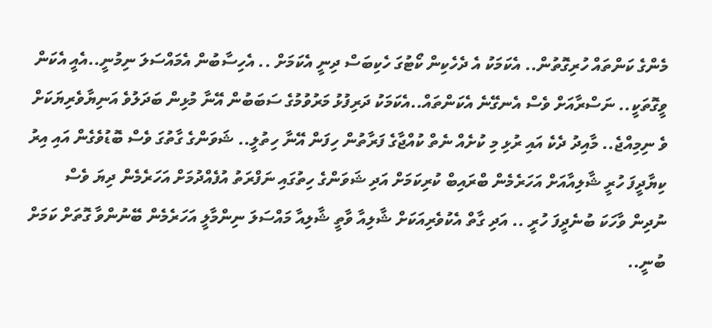މެންގެ ކަންތައް ހުރިގޮތުން.. އެކަމަކު އެ ދެހެކިން ކޯޓުގަ ހެކިބަސް ދިނީ އެކަމަށް .. އެހިސާބުން އެމައްސަލަ ނިމުނީ..އެއީ އެކަން ވީގޮތަކީ.. ނަސްރާއަށް ވެސް އެނގޭނެ އެކަންތައް..އެކަމަކު ދަރިފުޅު މަރުވުމުގެ ސަބަބުން އޭނާ މުޅިން ބަދަލުވެ އަނިޔާވެރިޔަކަށް ވެ ނިމިއްޖެ.. މާއިދު ދެކެ އައި ރުޅި މި ކުށެއް ނެތް ކުއްޖާގެ ފަރާތުން ހިފަން އޭނާ ހިތުލީ.. ޝަވަންގެ ގާތުގަ ވެސް ބޮޑުވެގެން އައި އިރު ކިޔާދީފަ ހުރީ ޝާލިއާއަށް އަހަރެމެން ބްރައިބް ކުރިކަމަށް އަދި ޝަވަންގެ ހިތުގައި ނަފްރަތު އުފެއްދުމަށް އަހަރެމެން ދިޔަ ވެސް ނުދިން ވާހަކަ ބުނެދީފަ ހުރީ .. އަދި ގާތް އެކުވެރިއަކަށް ޝާލިއާ ވާތީ ޝާލިއާ މައްސަލަ ނިންމާލީ އަހަރެމެން ބޭނުންވާ ގޮތަށް ކަމަށް ބުނީ..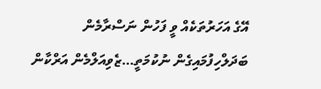އޭގެ އަހަރުތަކެއް ވީ ފަހުން ނަސްރާމެން ބަދަލްހިފުމައިގެން ނުކުމަތީ…ޒެވިއަލްމެން އަރްކާން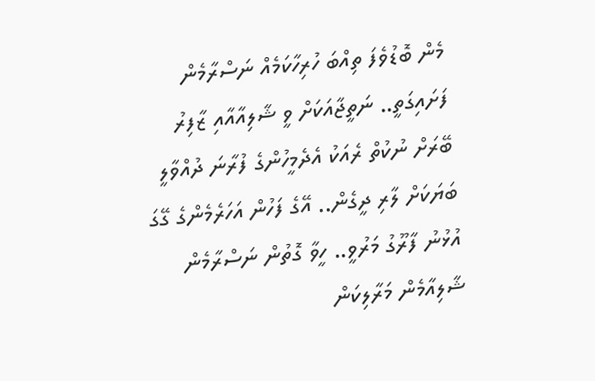މެން ބޮޑުވެފަ ތިއްބަ ހުރިހާކަމެއް ނަސްރާމެން ފަށައިގަތީ.. ނަތީޖާއަކަށް ވީ ޝާލިއާއާއި ޒާފިރު ބޭރަށް ނުކުތް ރެއަކު އެދެމީހުންގެ ފުރާނަ ދުއްވާލީ ބަޔަކަށް ލާރި ދީގެން.. އޭގެ ފަހުން އަހަރެމެންގެ ގޭގަ އުޅުނު ފާރޫގު މަރުވީ.. ހީވާ ގޮތުން ނަސްރާމެން ޝާލިއާމެން މަރާލިކަން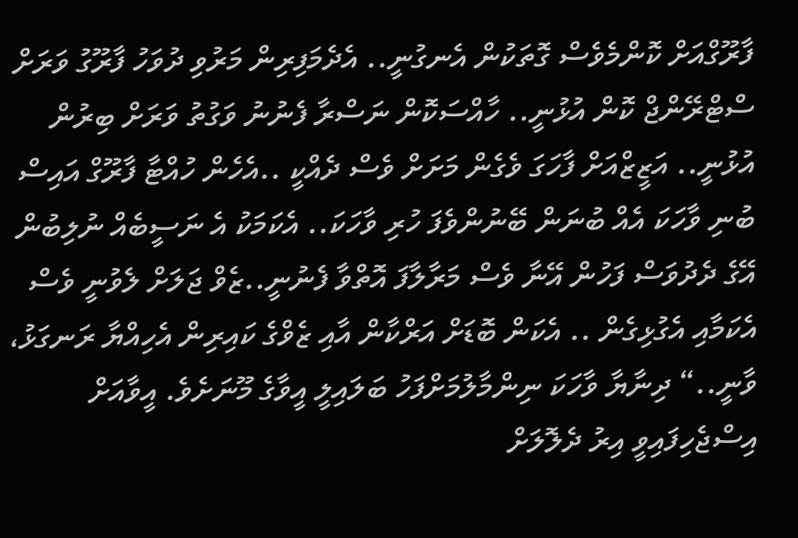ފާރޫގްއަށް ކޮންމެވެސް ގޮތަކުން އެނގުނީ.. އެދެމަފިރިން މަރުވި ދުވަހު ފާރޫގު ވަރަށް ސްޓްރޭންޖް ކޮން އުޅުނީ.. ހާއްސަކޮން ނަސްރާ ފެނުނު ވަގުތު ވަރަށް ބިރުން އުޅުނީ.. އަޒީޒްއަށް ފާހަގަ ވެގެން މަށަށް ވެސް ދެއްކީ ..އެހެން ހުއްޓާ ފާރޫގް އައިސް ބުނި ވާހަކަ އެއް ބުނަން ބޭނުންވެފަ ހުރި ވާހަކަ.. އެކަމަކު އެ ނަސީބެއް ނުލިބުން އޭގެ ދެދުވަސް ފަހުން އޭނާ ވެސް މަރާލާފަ އޮތްވާ ފެނުނީ..ޒެވް ޖަލަށް ލެވުނީ ވެސް އެކަމާއި އެގުޅިގެން .. އެކަން ބޮޑަށް އަރްކާން އާއި ޒެވްގެ ކައިރިން އެހިއްޔާ ރަނގަޅު، ވާނީ..“ ދިނާޔާ ވާހަކަ ނިންމާލުމަށްފަހު ބަލައިލީ އީވާގެ މޫނަށެވެ. އީވާއަށް އިސްޖެހިފައިވީ އިރު ދެލޮލަށް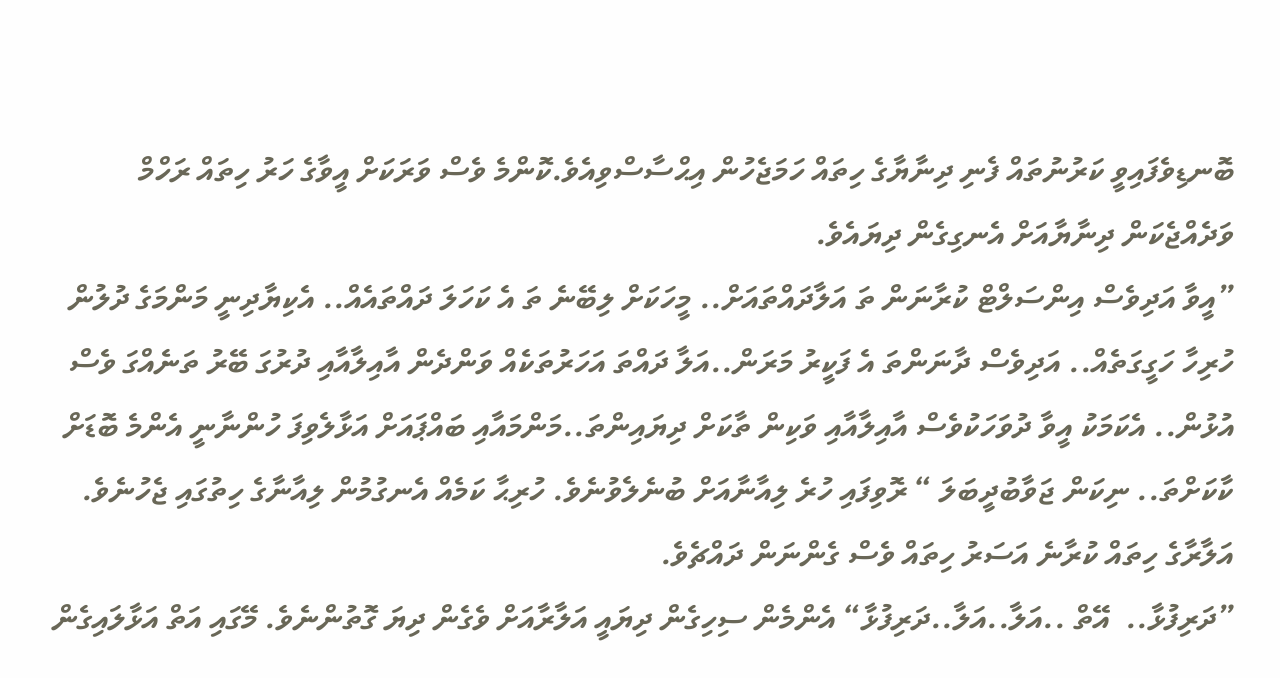ބޮނޑިވެފައިވީ ކަރުނުތައް ފެނި ދިނާޔާގެ ހިތައް ހަމަޖެހުން އިޙްސާސްވިއެވެ.ކޮންމެ ވެސް ވަރަކަށް އީވާގެ ހަރު ހިތައް ރަހްމް ވަދެއްޖެކަން ދިނާޔާއަށް އެނގިގެން ދިޔައެވެ.
”އީވާ އަދިވެސް އިންސަލްޓް ކުރާނަން ތަ އަލާދައްތައަށް.. މީހަކަށް ލިބޭނެ ތަ އެ ކަހަލަ ދައްތައެއް.. އެކިޔާދިނީ މަންމަގެ ދުލުން ހުރިހާ ހަގީގަތެއް.. އަދިވެސް ދާނަންތަ އެ ފަކީރު މަރަން..އަލާ ދައްތަ އަހަރުތަކެއް ވަންދެން އާއިލާއާއި ދުރުގަ ބޭރު ތަނެއްގަ ވެސް އުޅުން.. އެކަމަކު އީވާ ދުވަހަކުވެސް އާއިލާއާއި ވަކިން ތާކަށް ދިޔައިންތަ..މަންމައާއި ބައްޕައަށް އަޅާލެވިފަ ހުންނާނީ އެންމެ ބޮޑަށް ކާކަށްތަ.. ނިކަން ޖަވާބުދީބަލަ “ ރޮވިފައި ހުރެ ލިއާނާއަށް ބުނެލެވުނެވެ. ހުރިޙާ ކަމެއް އެނގުމުން ލިއާނާގެ ހިތުގައި ޖެހުނެވެ. އަލާރާގެ ހިތައް ކުރާނެ އަސަރު ހިތައް ވެސް ގެންނަން ދައްޗެވެ.
”ދަރިފުޅާ..  އޭތް ..އަލާ..އަލާ..ދަރިފުޅާ“ އެންމެން ސިހިގެން ދިޔައީ އަލާރާއަށް ވެގެން ދިޔަ ގޮތުންނެވެ. މޭގައި އަތް އަޅާލައިގެން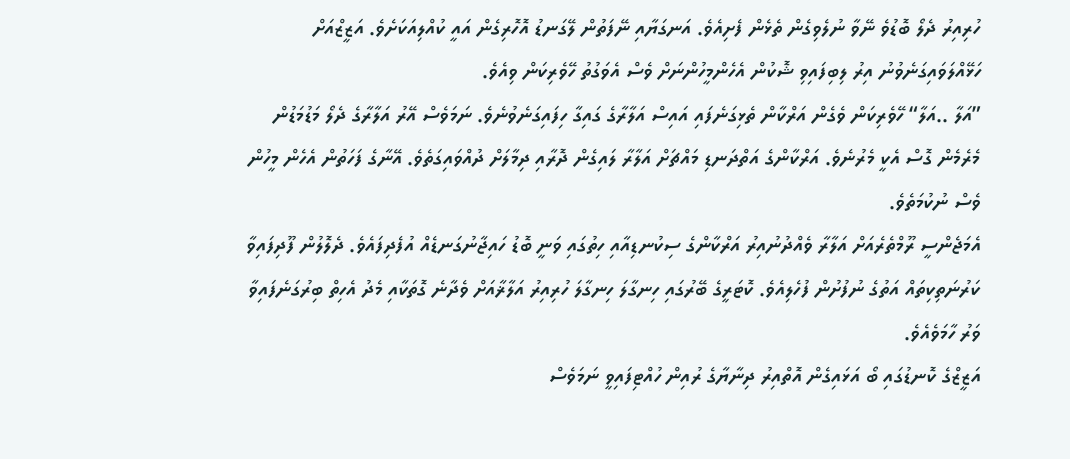ހުރިއިރު ދެލޯ ބޮޑުވެ ނޭވާ ނުލެވިގެން ތެޅެން ފެށިއެވެ. އަނގަޔާއި ނޭފަތުން ލޭގަނޑު އޮހޮރިގެން އައީ ކުއްލިއަކަށެވެ. އަޒީޒްއަށް ހަޅޭއްލަވައިގަނެވުނު އިރު ލިބިފައިވި ޝޮކުން އެހެންމީހުންނަށް ވެސް އެވަގުތު ހޭވެރިކަން ވިއެވެ.
”އަލާ ..އަލާ“ ހޭވެރިކަން ވެގެން އަރްކާން ތެޅިގަނެފައި އައިސް އަލާރާގެ ގައިގާ ހިފައިގަނެވުނެވެ. ނަމަވެސް އޭރު އަލާރާގެ ދެލޯ މަޑުމަޑުން މެރެމެން ގޮސް އެކީ މެރުނެވެ. އަރްކާންގެ އަތްދަނޑި މައްޗަށް އަލާރާ ލައިގެން ދޮރާއި ދިމާލަށް ދުއްވައިގަތެވެ. އޭނާގެ ފަހަތުން އެހެން މީހުން ވެސް ނުކުމަތެވެ.
އެމަޖެންސީ ރޫމްތެރެއަށް އަލާރާ ވެއްދުނުއިރު އަރްކާންގެ ސިކުނޑިއާއި ހިތުގައި ވަނީ ބޮޑު ހައިޖާނުގަނޑެއް އުފެދިފައެވެ. ދެލޮލުން ފޫދިފައިވާ ކަރުނަތިކިތައް އަތުގެ ނުފުށުން ފުހެލިއެވެ. ކޮޓަރީގެ ބޭރުގައި ހިނގާލަ ހިނގާލަ ހުރިއިރު އަލާޜާއަށް ވެދާނެ ގޮތަކާއި މެދު އެހިތް ބިރުގަނެފައިވާ ވަރު ހާމަވެއެވެ.
އަޒީޒްގެ ކޮނޑުގައި ބޯ އަޅައިގެން އޮތްއިރު ދިނާޔާގެ ރުއިން ހުއްޓިފައިވީ ނަމަވެސް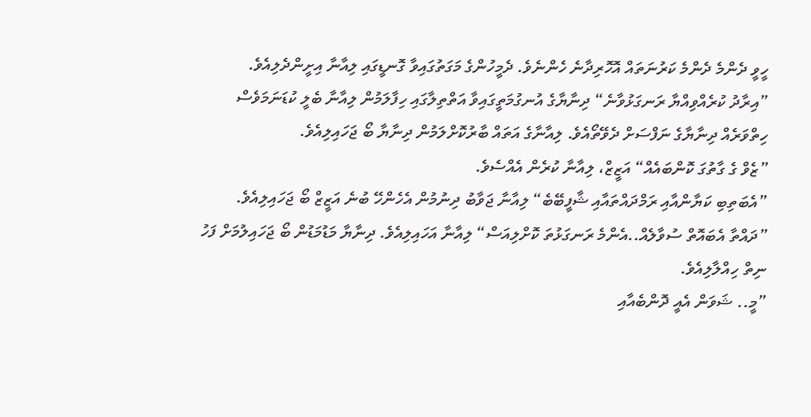ހީވީ ދެންމެ ދެންމެ ކަރުނަތައް އޮހޮރިދާނެ ހެންނެވެ. ދެމީހުންގެ މަގަތުގައިވާ ގޮނޑީގައި ލިއާނާ އިށީންދެލިއެވެ.
”އިރާދު ކުރެއްވިއްޔާ ރަނގަޅުވާނެ“ ދިނާޔާގެ އުނގުމަތީގައިވާ އަތްތިލާގައި ހިފާލަމުން ލިއާނާ ބެލީ ކުޑަނަމަވެސް ހިތްވަރެއް ދިނާޔާގެ ނަފްސަށް ދެވޭތޯއެވެ. ލިއާނާގެ އަތައް ބާރުކޮށްލަމުން ދިނާޔާ ބޯ ޖަހައިލިއެވެ.
”ޒެވް ގެ ގާތުގަ ކޮންބައެއް“ އަޒީޒް، ލިއާނާ ކުރެން އެއްސެވެ.
”އެބަތިބި ކަޔާންއާއި ރަމްދައްތައާއި ޝާފީބޭބެ“ ލިއާނާ ޖަވާބު ދިނުމުން އެހެންހޭ ބުނެ އަޒީޒް ބޯ ޖަހައިލިއެވެ.
”ދައްތާ އެބައޮތް ސުވާލެއް..އެންމެ ރަނގަޅުތަ ކޮށްލިއަސް“ ލިއާނާ އަހައިލިއެވެ. ދިނާޔާ މަޑުމަޑުން ބޯ ޖަހައިލުމަށް ފަހު ނިތް ހިއްލާލިއެވެ.
”މީ.. ޝަވަން އެއީ ދޮންބެއާއި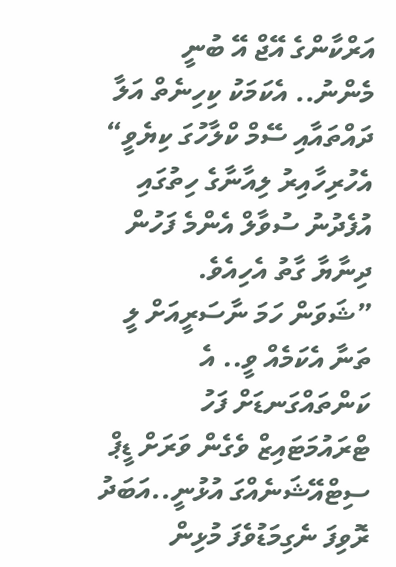އަރްކާންގެ އޭޖް އޭ ބުނީ މެންނު.. އެކަމަކު ކިހިނެތް އަލާ ދައްތައާއި ސޭމް ކްލާހުގަ ކިޔެވީ“ އެހުރިހާއިރު ލިއާނާގެ ހިތުގައި އުފެދުނު ސުވާލް އެންމެ ފަހުން ދިނާޔާ ގާތު އެހިއެވެ.
”ޝަވަން ހަމަ ނާސަރީއަށް ލީ ތަނާ އެކަމެއް ވީ.. އެ ކަންތައްގަނޑަށް ފަހު ޓްރައުމަޓައިޒް ވެގެން ވަރަށް ޑީޕް ސިޓްއޭޝަނެއްގަ އުޅުނީ..އަބަދު ރޮވިފަ ނެގިމަޑުވެފަ މުޅިން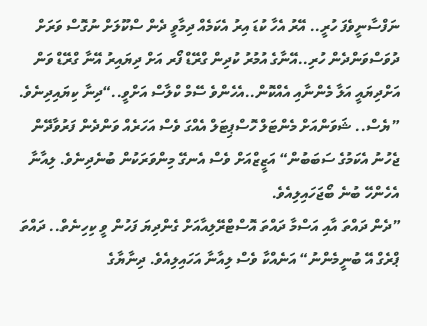ނަފްސާނީވެފަ ހުރީ.. އޭރު އެހާ ކުޑަ އިރު އެކަމެއް ދިމާވީ ދެން ސްކޫލަށް ނުގޮސް ވަރަށް ދުވަސްވަންދެން ހުރި..އޭނާގެ އުމުރު ކުދިން ގްރޭޑް ފޯރ އަށް ދިޔައިރު އޭނާ ގްރޭޑް ވަން އަށްދިޔައީ އަލާ މެންނާއި އެއްކޮން..އެހެންވެ ސޭމް ކްލާސް އަށްވީ..“ދިނާ ކިޔައިދިނެވެ.
”ޔެސް.. ޝަވަންއަށް މެންޓަލް ހޮސްޕިޓަލް އެއްގަ ވެސް އަހަރެއް ވަންދެން ފަރުވާދޭން ޖެހުނު އެކަމުގެ ސަބަބުން“ އަޒީޒްއަށް ވެސް އެނގޭ މިންވަރަކުން ބުނެދިނެވެ. ލިއާނާ އެހެންހޭ ބުނެ ބޯޖަހައިލިއެވެ.
”ދެން ދައްތަ އާއި އަސްމާ ދައްތަ އޮސްޓްރޭލިއާއަށް ގެންދިޔަ ފަހުން ވީ ކިހިނެތް.. ދައްތަ ޕްރެގް އޭ ބުނީމެންނު“ އަނެއްކާ ވެސް ލިއާނާ އަހައިލިއެވެ. ދިނާޔާގެ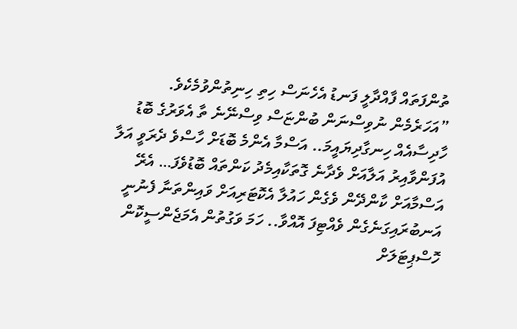ތުންފަތައް ފާއްދާލީ ފަނޑު އެހެނަސް ހިތި ހިނިތުންވުމެކެވެ.
”އަހަރެމެން ނުވިސްނަން ބުންޏަސް ވިސްނޭނެ ތާ އެވަރުގެ ބޮޑު ހާދިސާއެއް ހިނގާދިޔައީމަ.. އަސްމާ އެންމެ ބޮޑަށް ހާސްވެ ދެރަވީ އަލާ އުފަންވާއިރު އަލާއަށް ވެދާނެ ގޮތަކާއިމެދު ކަންތައް ބޮޑުވެފަ… އެރޭ އަސްމާއަށް ކާންދޭން ވެގެން ހައުލާ އެކޮޓަރިއަށް ވައިންތަނާ ފެނުނީ އަނބުރައިގަނެގެން ވެއްޓިފަ އޮއްވާ.. ހަމަ ވަގުތުން އެމަޖެންސީކޮން ހޮސްޕިޓަލަށް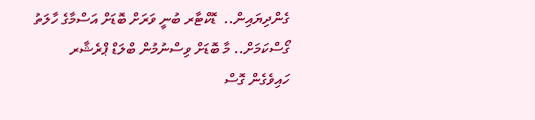ގެންދިޔައިން..  ޑޮކްޓާރ ބުނީ ވަރަށް ބޮޑަށް އަސްމާގެ ހާލަތު ގޯސްކަމަށް.. މާ ބޮޑަށް ވިސްނުމުން ބްލަޑް ޕްރެޝާރ ހައިވެގެން ގޮސް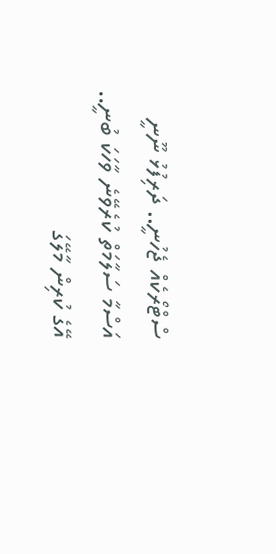ސްޓްރޯކެއް ޖެހުނީ.. ދަރިފުޅު ނޫނީ އަސްމާ ސަލާމަތް ކުރެވޭނެ ވާހަކަ ބުނީ.. އޭގެ ކުރިން މާލޭގަ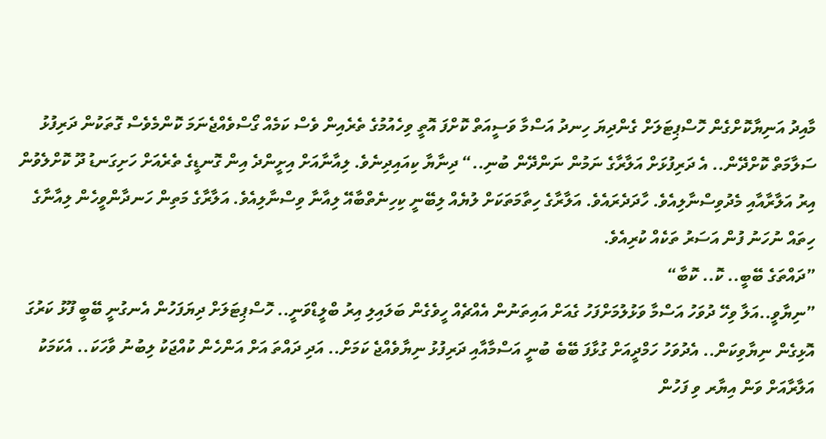މާއިދު އަނިޔާކޮށްގެން ހޮސްޕިޓަލަށް ގެންދިޔަ ހިނދު އަސްމާ ވަސީއަތް ކޮށްފަ އޮތީ ވިހެއުމުގެ ތެރެއިން ވެސް ކަމެއް ގޯސްވެއްޖެނަމަ ކޮންމެވެސް ގޮތަކުން ދަރިފުޅު ސަލާމަތް ކޮށްދޭން.. އެ ދަރިފުޅަށް އަލާރާގެ ނަމުން ނަންދޭން ބުނި..“ ދިނާޔާ ކިއައިދިނެވެ. ލިއާނާއަށް އިށީންދެ އިން ގޮނޑީގެ ތެރެއަށް ހަށިގަނޑު ދޫ ކޮށްލެވުން އިރު އަލާރާއާއި މެދުވިސްނާލިއެވެ. ހާދަދެރައެވެ. އަލާރާގެ ހިތާމަތަކަށް ލުޔެއް ލިބޭނީ ކިހިނެތްބާއޭ ލިއާނާ ވިސްނާލިއެވެ. އަލާރާގެ މަތިން ހަނދާންވީހެން ލިއާނާގެ ހިތައް ނުހަނު ފުން އަސަރު ތަކެއް ކުރިއެވެ.
”ދައްތަގެ ބޭބީ.. ކޮ.. ކޮބާ“
”ނިޔާވީ..އަލާ ވިހޭ ދުވަހު އަސްމާ ވަޅުލުމަށްފަހު ގެއަށް އައިތަނުން އެއްޗެއް ހީވެގެން ބަލައިލި އިރު ބްލީޑްވަނީ.. ހޮސްޕިޓަލަށް ދިޔަފަހުން އެނގުނީ ބޭބީ ފޫޅު ކަރުގަ އޮޅިގެން ނިޔާވިކަން.. އެދުވަހު ހަމްދީއަށް ގުޅާފަ ބޭބެ ބުނީ އަސްމާއާއި ދަރިފުޅު ނިޔާވެއްޖެ ކަމަށް.. އަދި ދައްތަ އަށް އަންހެން ކުއްޖަކު ލިބުނު ވާހަކަ.. އެކަމަކު އަލާރާއަށް ވަން އިޔާރ ވި ފަހުން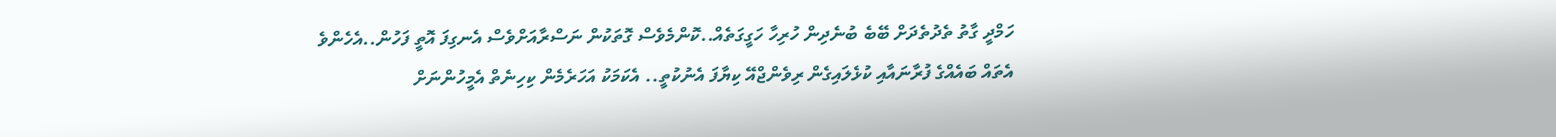ހަމްދީ ގާތު ތެދުތެދަށް ބޭބެ ބުނެދިން ހުރިހާ ހަގީގަތެއް..ކޮންމެވެސް ގޮތަކުން ނަސްރާއަށްވެސް އެނގިފަ އޮތީ ފަހުން..އެހެންވެ އެތައް ބައެއްގެ ފުރާނައާއި ކުޅެލައިގެން ރިވެންޖްއޭ ކިޔާފަ އެނުކުތީ.. އެކަމަކު އަހަރެމެން ކިހިނެތް އެމީހުންނަށް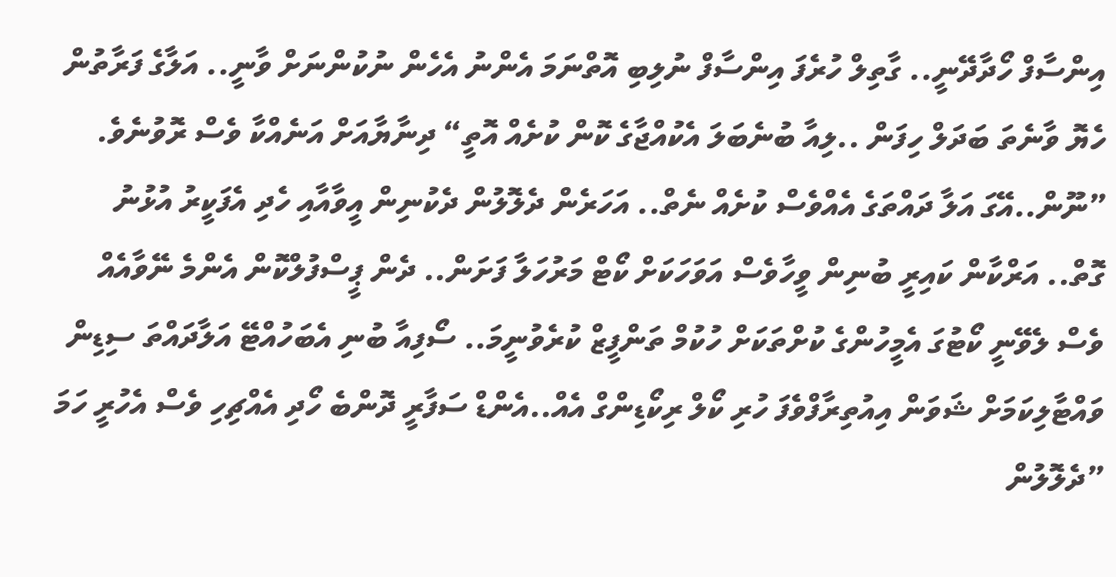އިންސާފް ހޯދާދޭނީ.. ގާތިލް ހުރެފަ އިންސާފް ނުލިބި އޮތްނަމަ އެންނު އެހެން ނުކުންނަށް ވާނީ.. އަލާގެ ފަރާތުން ހެޔޮ ވާނެތަ ބަދަލް ހިފަން ..ލިއާ ބުނެބަލަ އެކުއްޖާގެ ކޮން ކުށެއް އޮތީ“ ދިނާޔާއަށް އަނެއްކާ ވެސް ރޮވުނެވެ.
”ނޫން..އޭގަ އަލާ ދައްތަގެ އެއްވެސް ކުށެއް ނެތް.. އަހަރެން ދެލޮލުން ދެކުނިން އީވާއާއި ހެދި އެފަކީރު އުޅުނު ގޮތް.. އަރްކާން ކައިރީ ބުނިން ވީހާވެސް އަވަހަކަށް ކޯޓް މަރުހަލާ ފަށަން.. ދެން ޕީސްފުލްކޮން އެންމެ ނޭވާއެއް ވެސް ލެވޭނީ ކޯޓުގަ އެމީހުންގެ ކުށްތަކަށް ހުކުމް ތަންފީޒް ކުރެވުނީމަ.. ސޯފިއާ ބުނި އެބަހުއްޓޭ އަލާދައްތަ ސިޑިން ވައްޓާލިކަމަށް ޝަވަން އިއުތިރާފްވެފަ ހުރި ކޯލް ރިކޯޑިންގް އެއް..އެންޑް ސަފާރީ ދޮންބެ ހޯދި އެއްޗިހި ވެސް އެހުރީ ހަމަ ”ދެލޮލުން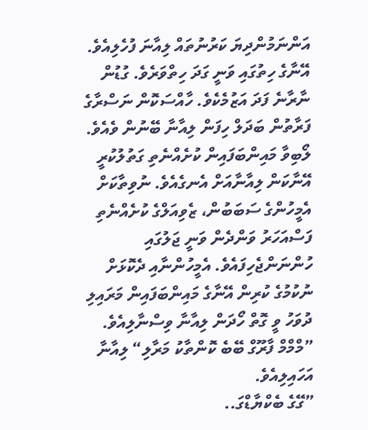އަންނަމުންދިޔަ ކަރުނުތައް ލިއާނަ ފުހެލިއެވެ. އޭނާގެ ހިތުގައި ވަނީ ގަދަ ހިތްވަރެވެ. ގުޑުން ނާރާނެ ފަދަ އަޒުމެކެވެ. ހާއްސަކޮން ނަސްރާގެ ފަރާތުން ބަދަލް ހިފަން ލިއާނާ ބޭނުން ވެއެވެ. ލޯބިވާ މައިންބަފައިން ކުށެއްނެތި ގަތުލުކުރީ އޭނާކަން ލިއާނާއަށް އެނގެއެވެ. ނުވިތާކަށް އެމީހުންގެ ސަބަބުން، ޒެވިއަލްގެ ކުށެއްނެތި ފަސްއަހަރު ވަންދެން ވަނީ ޖަލުގައި ހުންނަންޖެހިފައެވެ. އެމީހުންނާއި ދެކޮޅަށް ނުކުމުގެ ކުރިން އޭނާގެ މައިންބަފައިން މަރައިލި ދުވަހު ވީ ގޮތް ހޯދަން ލިއާނާ ވިސްނާލިއެވެ.
”މްމްމް ފާރޫގް ބޭބެ ކޮންތާކު މަރާލި“ ލިއާނާ އަހައިލިއެވެ.
”ގޭގެ ބެކްޔާޑްގަ..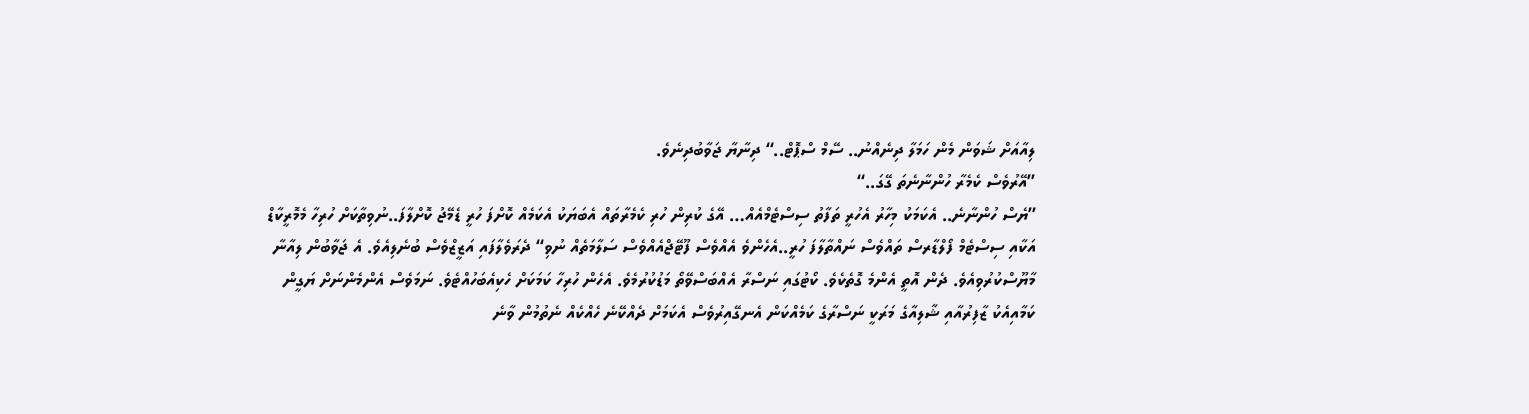ލިއާއަށް ޝަވަން މެން ހަމަލާ ދިނެއްނު.. ސޭމް ސްޕޮޓް..“ ދިނާޔާ ޖަވާބުދިނެވެ.
”އޭރުވެސް ކެމެރާ ހުންނާނެތަ ގޭގަ..“
”ޔެސް ހުންނާނެ.. އެކަމަކު މިހާރު އެހުރީ ތަފާތު ސިސްޓެމްއެއް… އޭގެ ކުރިން ހުރި ކެމެރާތައް އެބަޔަކު އެކަމެއް ކޮށްފަ ހުރީ ޑެމޭޖު ކޮށްލާފަ..ނުވިތާކަށް ހުރިހާ މެމޮރީކާޑް އަކާއި ސިސްޓެމް ފޯލްޑާރސް ތައްވެސް ނައްތާލާފަ ހުރީ..އެހެންވެ އެއްވެސް ފޫޓޭޖްއެއްވެސް ސަލާމަތެއް ނުވި“ ދެރަވެލާފައި އަޒީޒްވެސް ބުނެލިއެވެ. އެ ޖަވާބުން ލިއާނާ މާޔޫސްކުރުވިއެވެ. ދެން އޮތީ އެންމެ ގޮތެކެވެ. ކޯޓުގައި ނަސްރާ އެއްބަސްވޭތޯ މަޑުކުރުމެވެ. އެހެން ހުރިހާ ކަމަކަށް ހެކިއެބަހުއްޓެވެ. ނަމަވެސް އެންމެންނަށް ޔަގީން ކަމާއިއެކު ޒާފިރުއާއި ޝާލިއާގެ މަރަކީ ނަސްރާގެ ކަމެއްކަން އެނގޭއިރުވެސް އެކަމަށް ދެއްކޭނެ ހެއްކެއް ނެތުމުން ވާނެ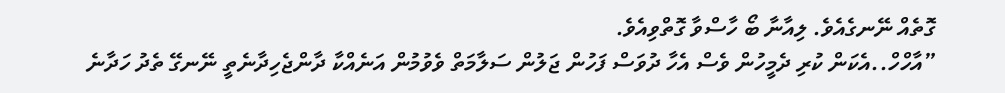ގޮތެއް ނޭނގެއެވެ. ލިއާނާ ބޯ ހާސްވާ ގޮތްވިއެވެ.
”އާހްހް..އެކަން ކުރި ދެމީހުން ވެސް އެހާ ދުވަސް ފަހުން ޖަލުން ސަލާމަތް ވެވުމުން އަނެއްކާ ދާންޖެހިދާނެތީ ނޭނގޭ ތެދު ހަދާނެ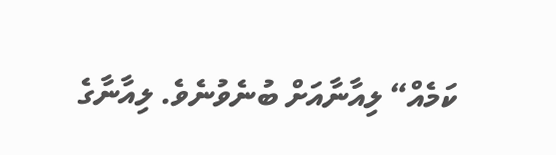ކަމެއް“ ލިއާނާއަށް ބުނެވުނެވެ. ލިއާނާގެ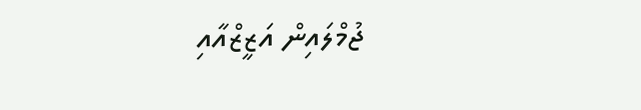ޖުމްލައިން އަޒީޒްއާއި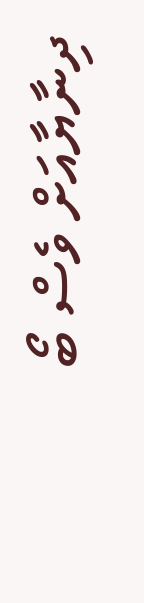ދިނާޔާއަށް ވެސް ބޯ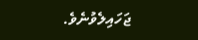ޖަހައިލެވުނެވެ.